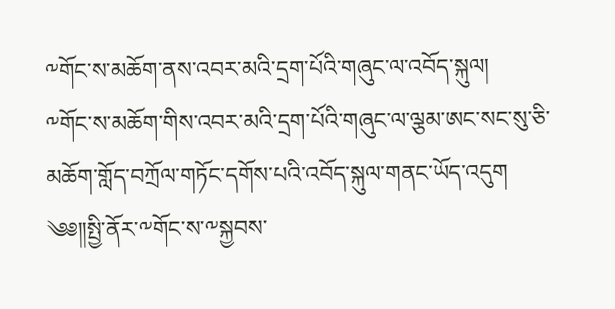༸གོང་ས་མཆོག་ནས་འབར་མའི་དྲག་པོའི་གཞུང་ལ་འབོད་སྐུལ།
༸གོང་ས་མཆོག་གིས་འབར་མའི་དྲག་པོའི་གཞུང་ལ་ལྕམ་ཨང་སང་སུ་ཅི་མཆོག་གློད་བཀྲོལ་གཏོང་དགོས་པའི་འབོད་སྐུལ་གནང་ཡོད་འདུག
༄༅༎སྤྱི་ནོར་༸གོང་ས་༸སྐྱབས་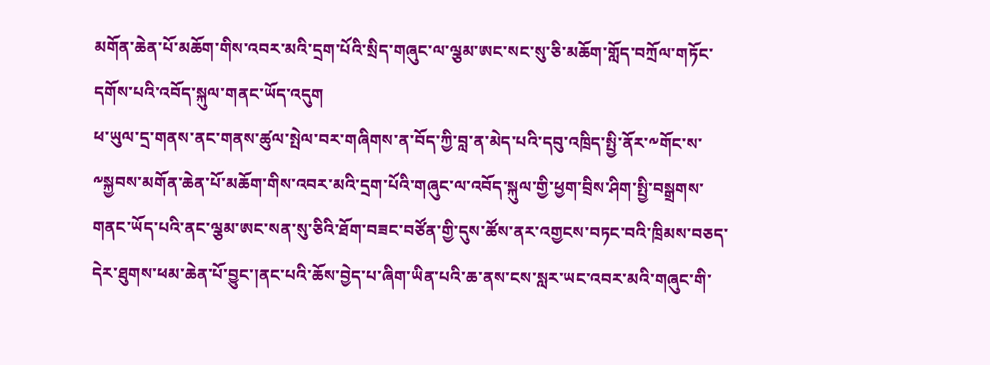མགོན་ཆེན་པོ་མཆོག་གིས་འབར་མའི་དྲག་པོའི་སྲིད་གཞུང་ལ་ལྕམ་ཨང་སང་སུ་ཅི་མཆོག་གློད་བཀྲོལ་གཏོང་དགོས་པའི་འབོད་སྐུལ་གནང་ཡོད་འདུག
ཕ་ཡུལ་དྲ་གནས་ནང་གནས་ཚུལ་སྤེལ་བར་གཞིགས་ན་བོད་ཀྱི་བླ་ན་མེད་པའི་དབུ་འཁྲིད་སྤྱི་ནོར་༸གོང་ས་༸སྐྱབས་མགོན་ཆེན་པོ་མཆོག་གིས་འབར་མའི་དྲག་པོའི་གཞུང་ལ་འབོད་སྐུལ་གྱི་ཕྱག་བྲིས་ཤིག་སྤྱི་བསྒྲགས་གནང་ཡོད་པའི་ནང་ལྕམ་ཨང་སན་སུ་ཅིའི་ཐོག་བཟང་བཙོན་གྱི་དུས་ཚོས་ནར་འགྱངས་བཏང་བའི་ཁྲིམས་བཅད་དེར་ཐུགས་ཕམ་ཆེན་པོ་བྱུང་།ནང་པའི་ཆོས་བྱེད་པ་ཞིག་ཡིན་པའི་ཆ་ནས་ངས་སླར་ཡང་འབར་མའི་གཞུང་གི་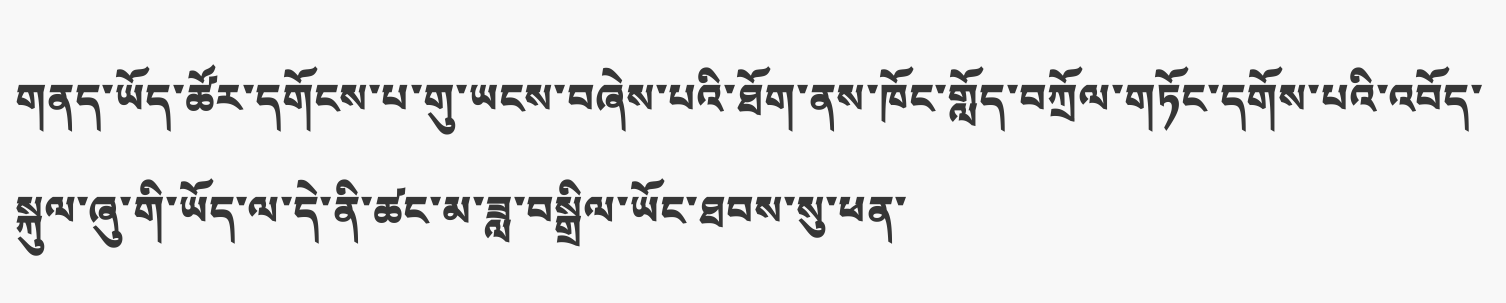གནད་ཡོད་ཚོར་དགོངས་པ་གུ་ཡངས་བཞེས་པའི་ཐོག་ནས་ཁོང་གློད་བཀྲོལ་གཏོང་དགོས་པའི་འབོད་སྐུལ་ཞུ་གི་ཡོད་ལ་དེ་ནི་ཚང་མ་ཟླ་བསྒྲིལ་ཡོང་ཐབས་སུ་ཕན་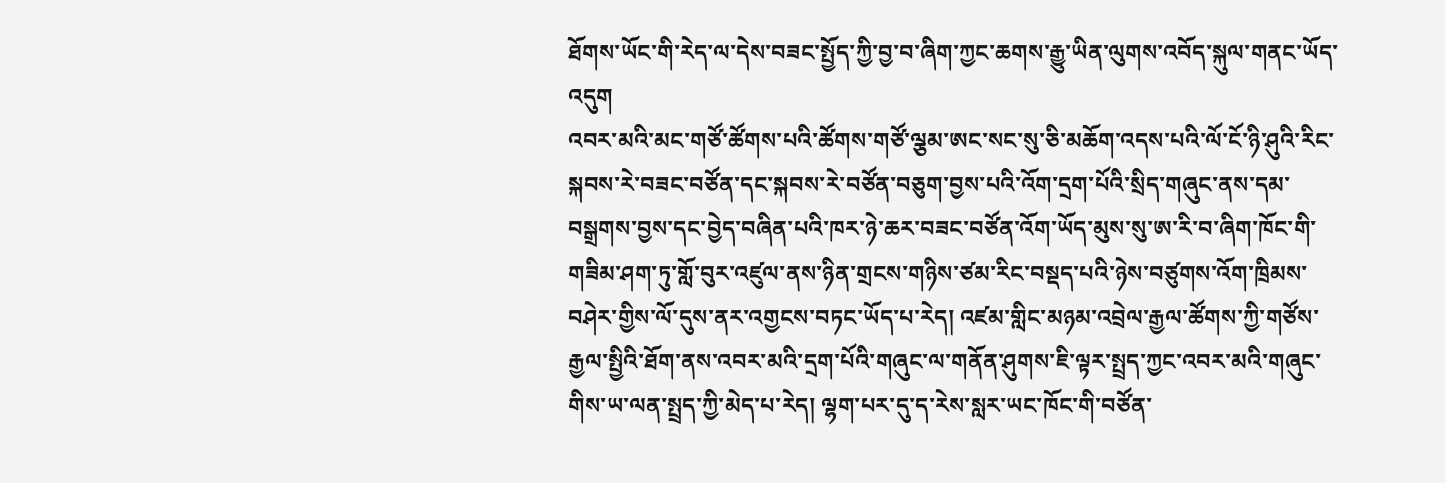ཐོགས་ཡོང་གི་རེད་ལ་དེས་བཟང་སྤྱོད་ཀྱི་བྱ་བ་ཞིག་ཀྱང་ཆགས་རྒྱུ་ཡིན་ལུགས་འབོད་སྐུལ་གནང་ཡོད་འདུག
འབར་མའི་མང་གཙོ་ཚོགས་པའི་ཚོགས་གཙོ་ལྕམ་ཨང་སང་སུ་ཅི་མཆོག་འདས་པའི་ལོ་ངོ་ཉི་ཤུའི་རིང་སྐབས་རེ་བཟང་བཙོན་དང་སྐབས་རེ་བཙོན་བཅུག་བྱས་པའི་འོག་དྲག་པོའི་སྲིད་གཞུང་ནས་དམ་བསྒྲགས་བྱས་དང་བྱེད་བཞིན་པའི་ཁར་ཉེ་ཆར་བཟང་བཙོན་འོག་ཡོད་མུས་སུ་ཨ་རི་བ་ཞིག་ཁོང་གི་གཟིམ་ཤག་ཏུ་གློ་བུར་འཛུལ་ནས་ཉིན་གྲངས་གཉིས་ཙམ་རིང་བསྡད་པའི་ཉེས་བཙུགས་འོག་ཁྲིམས་བཤེར་གྱིས་ལོ་དུས་ནར་འགྱངས་བཏང་ཡོད་པ་རེད། འཛམ་གླིང་མཉམ་འབྲེལ་རྒྱལ་ཚོགས་ཀྱི་གཙོས་རྒྱལ་སྤྱིའི་ཐོག་ནས་འབར་མའི་དྲག་པོའི་གཞུང་ལ་གནོན་ཤུགས་ཇི་ལྟར་སྤྲད་ཀྱང་འབར་མའི་གཞུང་གིས་ཡ་ལན་སྤྲད་ཀྱི་མེད་པ་རེད། ལྷག་པར་དུ་ད་རེས་སླར་ཡང་ཁོང་གི་བཙོན་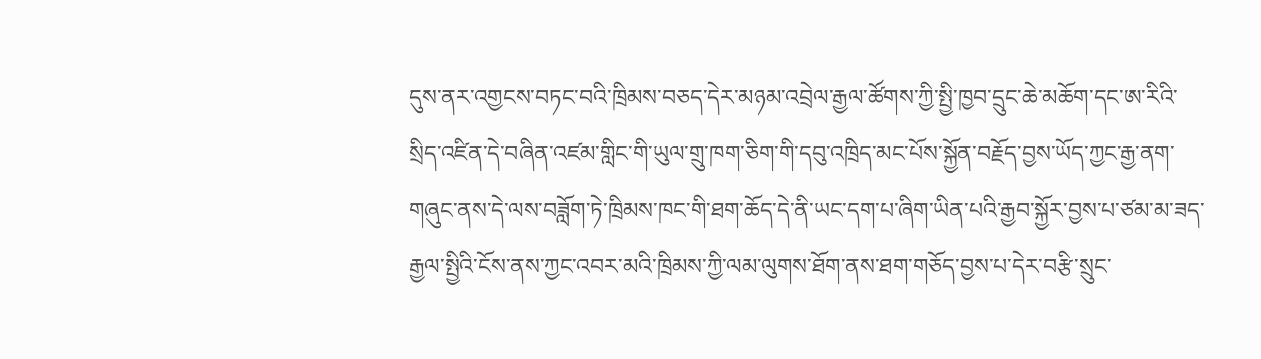དུས་ནར་འགྱངས་བཏང་བའི་ཁྲིམས་བཅད་དེར་མཉམ་འབྲེལ་རྒྱལ་ཚོགས་ཀྱི་སྤྱི་ཁྱབ་དྲུང་ཆེ་མཆོག་དང་ཨ་རིའི་སྲིད་འཛིན་དེ་བཞིན་འཛམ་གླིང་གི་ཡུལ་གྲུ་ཁག་ཅིག་གི་དབུ་འཁྲིད་མང་པོས་སྐྱོན་བརྗོད་བྱས་ཡོད་ཀྱང་རྒྱ་ནག་གཞུང་ནས་དེ་ལས་བཟློག་ཏེ་ཁྲིམས་ཁང་གི་ཐག་ཆོད་དེ་ནི་ཡང་དག་པ་ཞིག་ཡིན་པའི་རྒྱབ་སྐྱོར་བྱས་པ་ཙམ་མ་ཟད་རྒྱལ་སྤྱིའི་ངོས་ནས་ཀྱང་འབར་མའི་ཁྲིམས་ཀྱི་ལམ་ལུགས་ཐོག་ནས་ཐག་གཅོད་བྱས་པ་དེར་བརྩི་སྲུང་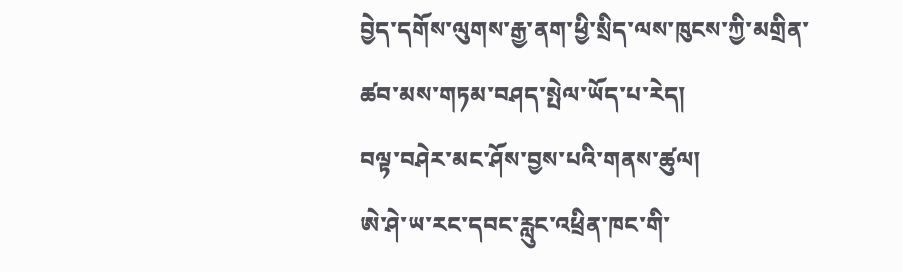བྱེད་དགོས་ལུགས་རྒྱ་ནག་ཕྱི་སྲིད་ལས་ཁུངས་ཀྱི་མགྲིན་ཚབ་མས་གཏམ་བཤད་སྤེལ་ཡོད་པ་རེད།
བལྟ་བཤེར་མང་ཤོས་བྱས་པའི་གནས་ཚུལ།
ཨེ་ཤེ་ཡ་རང་དབང་རླུང་འཕྲིན་ཁང་གི་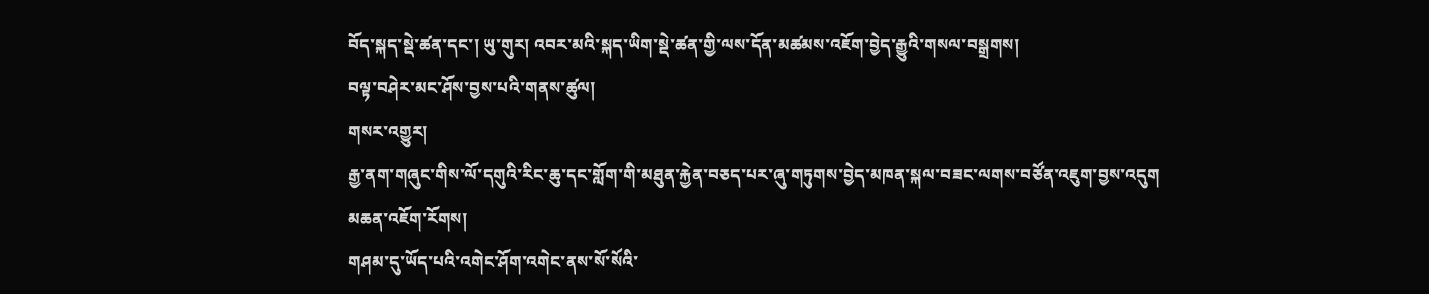བོད་སྐད་སྡེ་ཚན་དང་། ཡུ་གུར། འབར་མའི་སྐད་ཡིག་སྡེ་ཚན་གྱི་ལས་དོན་མཚམས་འཇོག་བྱེད་རྒྱུའི་གསལ་བསྒྲགས།
བལྟ་བཤེར་མང་ཤོས་བྱས་པའི་གནས་ཚུལ།
གསར་འགྱུར།
རྒྱ་ནག་གཞུང་གིས་ལོ་དགུའི་རིང་ཆུ་དང་གློག་གི་མཐུན་རྐྱེན་བཅད་པར་ཞུ་གཏུགས་བྱེད་མཁན་སྐལ་བཟང་ལགས་བཙོན་འཇུག་བྱས་འདུག
མཆན་འཇོག་རོགས།
གཤམ་དུ་ཡོད་པའི་འགེང་ཤོག་འགེང་ནས་སོ་སོའི་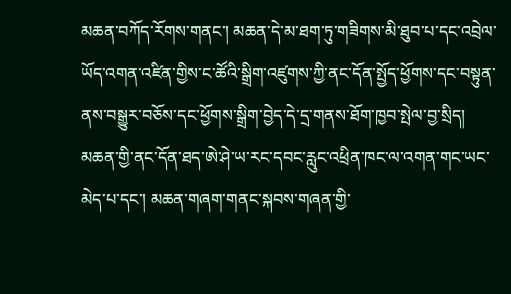མཆན་བཀོད་རོགས་གནང་། མཆན་དེ་མ་ཐག་ཏུ་གཟིགས་མི་ཐུབ་པ་དང་འབྲེལ་ཡོད་འགན་འཛིན་གྱིས་ང་ཚོའི་སྒྲིག་འཛུགས་ཀྱི་ནང་དོན་སྤྱོད་ཕྱོགས་དང་བསྟུན་ནས་བསྒྱུར་བཅོས་དང་ཕྱོགས་སྒྲིག་བྱེད་དེ་དྲ་གནས་ཐོག་ཁྱབ་སྤེལ་བྱ་སྲིད། མཆན་གྱི་ནང་དོན་ཐད་ཨེ་ཤེ་ཡ་རང་དབང་རླུང་འཕྲིན་ཁང་ལ་འགན་གང་ཡང་མེད་པ་དང་། མཆན་གཞག་གནང་སྐབས་གཞན་གྱི་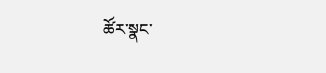ཚོར་སྣང་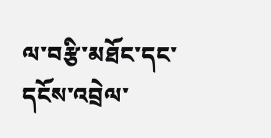ལ་བརྩི་མཐོང་དང་དངོས་འབྲེལ་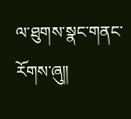ལ་ཐུགས་སྣང་གནང་རོགས་ཞུ༎